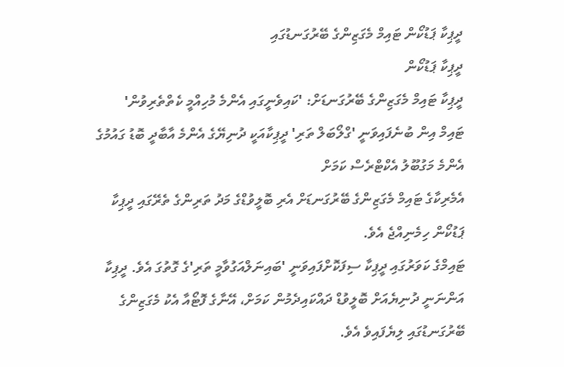ދީޕިކާ ޕަޑުކޯން ޓައިމް މެގަޒިންގެ ބޭރުގަނޑުގައި
ދީޕިކާ ޕަޑުކޯން
ދީޕިކާ ޓައިމް މެގަޒިންގެ ބޭރުގަނޑަށް: 'ކައިވެނީގައި އެންމެ މުހިއްމީ ކެތްތެރިވުން'
ޓައިމް އިން ބުނެފައިވަނީ 'ގްލޯބަލް ތަރި' ދީޕިކާއަކީ ދުނިޔޭގެ އެންމެ އާބާދީ ބޮޑު ގައުމުގެ އެންމެ މަގުބޫލު އެކްޓްރެސް ކަމަށް
އެމެރިކާގެ ޓައިމް މެގަޒިންގެ ބޭރުގަނޑަށް އެރި ބޮލީވުޑްގެ މަދު ތަރިންގެ ތެރޭގައި ދީޕިކާ ޕަޑުކޯން ހިމެނިއްޖެ އެވެ.
ޓައިމްގެ ކަވަރުގައި ދީޕިކާ ސިފަކޮށްފައިވަނީ 'ބައިނަލްއަގުވާމީ ތަރި'ގެ ގޮތުގަ އެވެ. ދީޕިކާ އަންނަނީ ދުނިޔެއަށް ބޮލީވުޑް ދައްކައިދެމުން ކަމަށް، އޭނާގެ ފޮޓޯއާ އެކު މެގަޒިންގެ ބޭރުގަނޑުގައި ލިޔެފައިވެ އެވެ.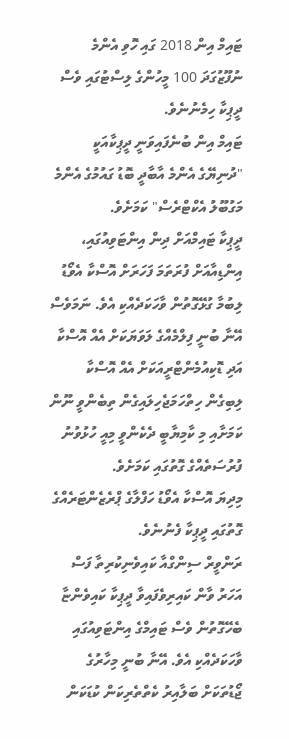ޓައިމް އިން 2018 ގައި ހޮވި އެންމެ ނުފޫޒުގަދަ 100 މީހުންގެ ލިސްޓުގައި ވެސް ދީޕިކާ ހިމެނުނެވެ.
ޓައިމް އިން ބުނެފައިވަނީ ދީޕިކާއަކީ "ދުނިޔޭގެ އެންމެ އާބާދީ ބޮޑު ގައުމުގެ އެންމެ މަގުބޫލު އެކްޓްރެސް" ކަމަށެވެ.
ދީޕިކާ ޓައިމްއަށް ދިން އިންޓަވިއުގައި، އިންޑިއާއަށް ފުރަތަމަ ފަހަރަށް އޮސްކާ އެވޯޑު ލިބުމާ ގުޅޭގޮތުން ވާހަކަދެއްކި އެވެ. ނަމަވެސް އޭނާ ބުނީ ފިލްމެއްގެ ލަވަޔަކަށް އެއް އޮސްކާ އަދި ޑޮކިއުމެންޓްރީއަކަށް އެއް އޮސްކާ ލިބިގެން ހިތްހަމަޖެހިލައިގެން ތިބެންވީ ނޫން ކަމަށާއި މި ކާމިޔާބީ ދެކެންވީ މިއީ ހުޅުވުނު ފުރުސަތެއްގެ ގޮތުގައި ކަމަށެވެ.
މިދިޔަ އޮސްކާ އެވޯޑު ހަފްލާގެ ޕްރެޒެންޓަރެއްގެ ގޮތުގައި ދީޕިކާ ފެނުނެވެ.
ރަންވީރް ސިންގްއާ ކައިވެނިކުރިތާ ފަސް އަހަރު ވާން ކައިރިވެފައިވާ ދީޕިކާ ކައިވެންޏާ ބެހޭގޮތުން ވެސް ޓައިމްގެ އިންޓަވިއުގައި ވާހަކަދެއްކި އެވެ. އޭނާ ބުނީ މިހާރުގެ ޖޯޑުތަކަށް ބަލާއިރު ކެތްތެރިކަން ކުޑަކަން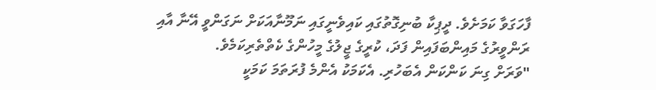ފާހަގަވާ ކަމަށެވެ. ދީޕިކާ ބުނިގޮތުގައި ކައިވެނީގައި ނަމޫނާއަކަށް ނަގަންވީ އޭނާ އާއި ރަންވީރުގެ މައިންބަފައިން ފަދަ، ކުރީގެ ޖީލުގެ މީހުންގެ ކެތްތެރިކަމެވެ.
"ވަރަށް ގިނަ ކަންކަން އެބަހުރި. އެކަމަކު އެންމެ ފުރަތަމަ ކަމަކީ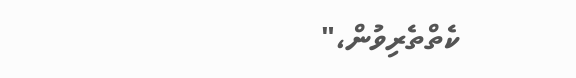ކެތްތެރިވުން،"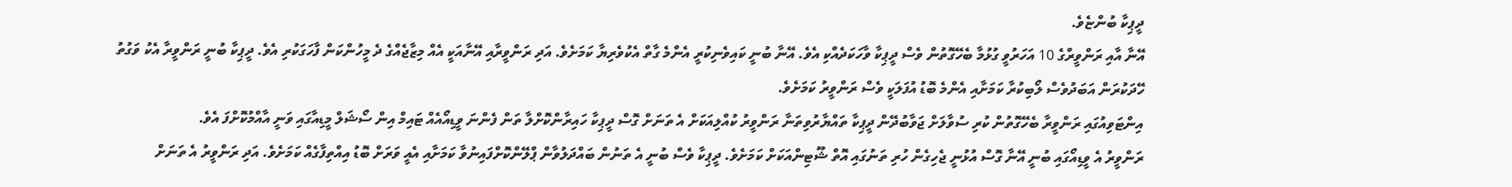ދީޕިކާ ބުންޏެވެ.
އޭނާ އާއި ރަންވީރްގެ 10 އަހަރުވީ ގުޅުމާ ބެހޭގޮތުން ވެސް ދީޕިކާ ވާހަކަދެއްކި އެވެ. އޭނާ ބުނީ ކައިވެނިކުރީ އެންމެ ގާތް އެކުވެރިޔާ ކަމަށެވެ. އަދި ރަންވީރާއި އޭނާއަކީ އެއް މިޒާޖެއްގެ ދެ މީހުންކަން ފާހަގަކުރި އެވެ. ދީޕިކާ ބުނީ ރަންވީރާ އެކު ވަގުތު ހޭދަކުރަން އަބަދުވެސް ލޯބިކުރާ ކަމަށާއި އެންމެ ބޮޑު އުފަލަކީ ވެސް ރަންވީރު ކަމަށެވެ.
އިންޓަވިއުގައި ރަންވީރާ ބެހޭގޮތުން ކުރި ސުވާލަށް ޖަވާބުދޭން ދީޕިކާ ތައްޔާރުވިތަނާ ރަންވީރު ކުއްލިއަކަށް އެ ތަނަށް ގޮސް ދީޕިކާ ހައިރާންކޮށްލާ ތަން ފެންނަ ވީޑިއޯއެއް ޓައިމް އިން ސޯޝަލް މީޑިއާގައި ވަނީ އާއްމުކޮށްފަ އެވެ.
ރަންވީރު އެ ވީޑިއޯގައި ބުނީ އޭނާ ގޮސް އުޅުނީ ޖެހިގެން ހުރި ތަނުގައި އޮތް ޝޫޓިންއަކަށް ކަމަށެވެ. ދީޕިކާ ވެސް ބުނީ އެ ތަނުން ބައްދަލުވާން ޕްލޭންކޮށްފައިނުވާ ކަމަށާއި އެއީ ވަރަށް ބޮޑު އިއްތިފާގެއް ކަމަށެވެ. އަދި ރަންވީރު އެ ތަނަށް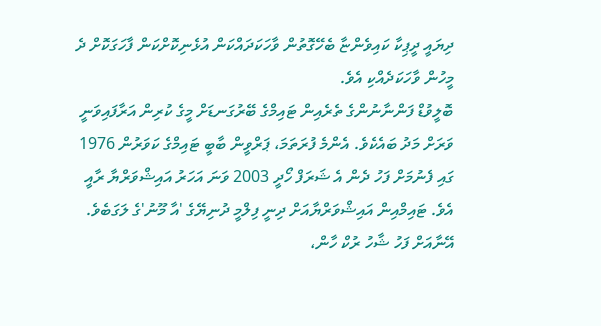ދިޔައީ ދީޕިކާ ކައިވެންޏާ ބެހޭގޮތުން ވާހަކަދައްކަން އުޅެނިކޮށްކަން ފާހަގަކޮށް ދެ މީހުން ވާހަކަދެއްކި އެވެ.
ބޮލީވުޑް ފަންނާނުންގެ ތެރެއިން ޓައިމްގެ ބޭރުގަނޑަށް މީގެ ކުރިން އަރާފައިވަނީ ވަރަށް މަދު ބައެކެވެ. އެންމެ ފުރަތަމަ، ޕަރްވީން ބާބީ ޓައިމްގެ ކަވަރުން 1976 ގައި ފެނުމަށް ފަހު ދެން އެ ޝަރަފް ހޯދީ 2003 ވަނަ އަހަރު އައިޝްވަރްޔާ ރާއީ އެވެ. ޓައިމްއިން އައިޝްވަރްޔާއަށް ދިނީ ފިލްމީ ދުނިޔޭގެ 'އާ މޫނު'ގެ ލަގަބެވެ. އޭނާއަށް ފަހު ޝާހު ރުކް ހާން،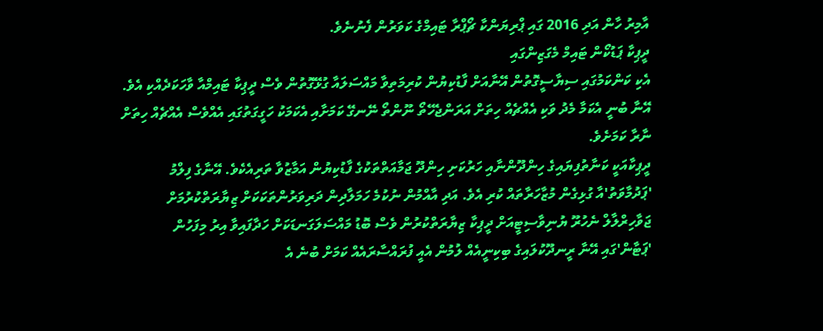އާމިރު ހާން އަދި 2016 ގައި ޕްރިޔަންކާ ޗޯޕްރާ ޓައިމްގެ ކަވަރުން ފެނުނެވެ.
ދީޕިކާ ޕަޑުކޯން ޓައިމް މެގަޒިންގައި
އެކި ކަންކަމުގައި ސިޔާސީގޮތުން އޭނާއަށް ފާޑުކިޔުން ކުރިމަތިވާ މައްސަލައާ ގުޅޭގޮތުން ވެސް ދީޕިކާ ޓައިމްއާ ވާހަކަދެއްކި އެވެ. އޭނާ ބުނީ އެކަމާ މެދު ވަކި އެއްޗެއް ހިތަށް އަރަންޖެހޭތޯ ނޫންތޯ ނޭނގޭ ކަމަށާއި އެކަމަކު ހަގީގަތުގައި އެއްވެސް އެއްޗެއް ހިތަށް ނާރާ ކަމަށެވެ.
ދީޕިކާއަކީ ކަނާތުފިޔައިގެ ހިންދޫންނާއި ހަރުކަށި ހިންދޫ ޖަމާއަތްތަކުގެ ފާޑުކިޔުން އަމާޒުވާ ތަރިއެކެވެ. އޭނާގެ ފިލްމު 'ޕަދުމާވަތު'އާ ގުޅިގެން މުޒާހަރާތައް ކުރި އެވެ. އަދި އާއްމުން ނުކުމެ ހަމަލާދިން ދަރިވަރުންތަކަކަށް ޒިޔާރަތްކުރުމަށް ޖަވާހިރްލާލް ނެހުރޫ ޔުނިވާސިޓީއަށް ދީޕިކާ ޒިޔާރަތްކުރުން ވެސް ބޮޑު މައްސަލަގަނޑަކަށް ހަދާފައިވާ އިރު މިފަހުން 'ޕަޓާން'ގައި އޭނާ ރީނދޫކުލައިގެ ބިކިނީއެއް ލުމުން އެއީ ފުރައްސާރައެއް ކަމަށް ބުނެ އެ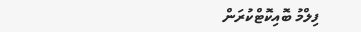ފިލްމު ބޮއިކޮޓްކުރަން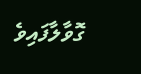ގޮވާލާފައިވެ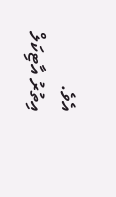އެވެ.
އިތުރު އާޓިކަލް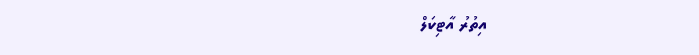އިތުރު އާޓިކަލް